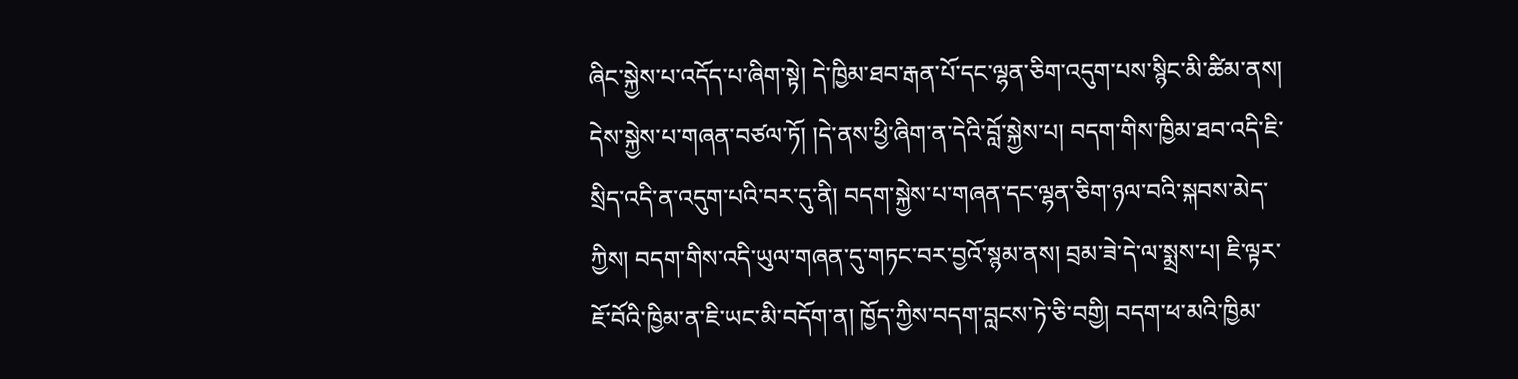ཞིང་སྐྱེས་པ་འདོད་པ་ཞིག་སྟེ། དེ་ཁྱིམ་ཐབ་རྒན་པོ་དང་ལྷན་ཅིག་འདུག་པས་སྙིང་མི་ཚིམ་ནས། དེས་སྐྱེས་པ་གཞན་བཙལ་ཏོ། །དེ་ནས་ཕྱི་ཞིག་ན་དེའི་བློ་སྐྱེས་པ། བདག་གིས་ཁྱིམ་ཐབ་འདི་ཇི་སྲིད་འདི་ན་འདུག་པའི་བར་དུ་ནི། བདག་སྐྱེས་པ་གཞན་དང་ལྷན་ཅིག་ཉལ་བའི་སྐབས་མེད་ཀྱིས། བདག་གིས་འདི་ཡུལ་གཞན་དུ་གཏང་བར་བྱའོ་སྙམ་ནས། བྲམ་ཟེ་དེ་ལ་སྨྲས་པ། ཇི་ལྟར་ཇོ་བོའི་ཁྱིམ་ན་ཇི་ཡང་མི་བདོག་ན། ཁྱོད་ཀྱིས་བདག་བླངས་ཏེ་ཅི་བགྱི། བདག་ཕ་མའི་ཁྱིམ་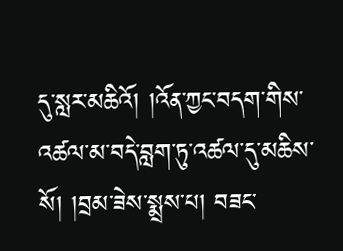དུ་སླར་མཆིའོ། །འོན་ཀྱང་བདག་གིས་འཚལ་མ་བདེ་བླག་ཏུ་འཚལ་དུ་མཆིས་སོ། །བྲམ་ཟེས་སྨྲས་པ། བཟང་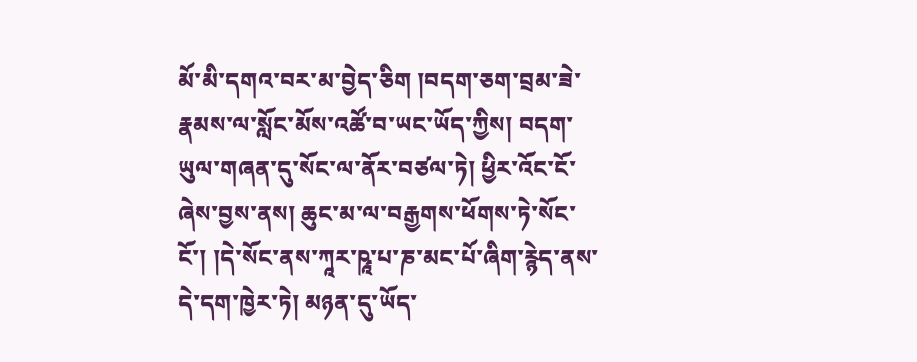མོ་མི་དགའ་བར་མ་བྱེད་ཅིག །བདག་ཅག་བྲམ་ཟེ་རྣམས་ལ་སློང་མོས་འཚོ་བ་ཡང་ཡོད་ཀྱིས། བདག་ཡུལ་གཞན་དུ་སོང་ལ་ནོར་བཙལ་ཏེ། ཕྱིར་འོང་ངོ་ཞེས་བྱས་ནས། ཆུང་མ་ལ་བརྒྱགས་ཕོགས་ཏེ་སོང་ངོ་། །དེ་སོང་ནས་ཀཱར་ཥཱ་པ་ཎ་མང་པོ་ཞིག་རྙེད་ནས་དེ་དག་ཁྱེར་ཏེ། མཉན་དུ་ཡོད་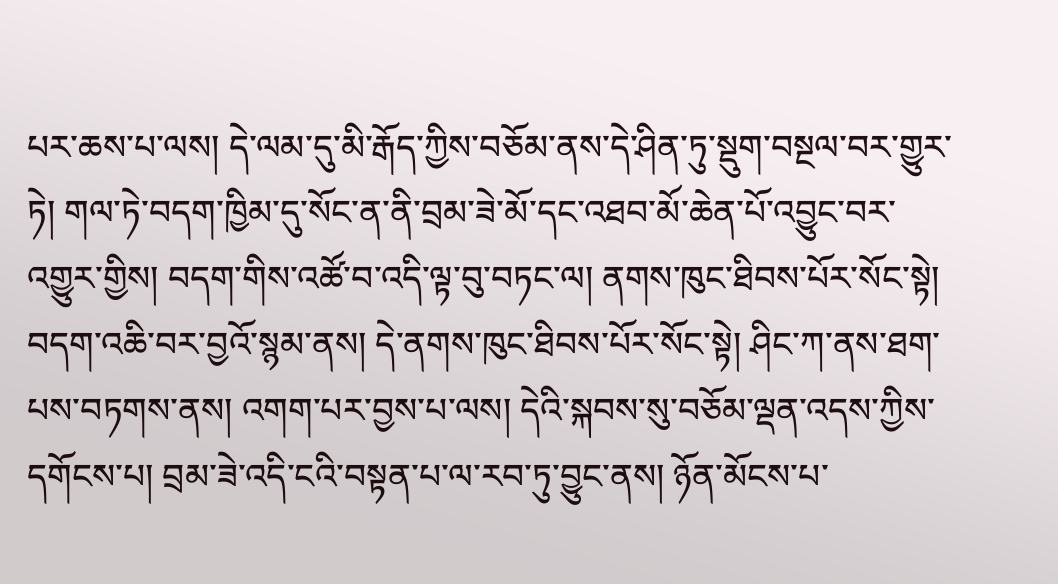པར་ཆས་པ་ལས། དེ་ལམ་དུ་མི་རྒོད་ཀྱིས་བཅོམ་ནས་དེ་ཤིན་ཏུ་སྡུག་བསྔལ་བར་གྱུར་ཏེ། གལ་ཏེ་བདག་ཁྱིམ་དུ་སོང་ན་ནི་བྲམ་ཟེ་མོ་དང་འཐབ་མོ་ཆེན་པོ་འབྱུང་བར་འགྱུར་གྱིས། བདག་གིས་འཚོ་བ་འདི་ལྟ་བུ་བཏང་ལ། ནགས་ཁུང་ཐིབས་པོར་སོང་སྟེ། བདག་འཆི་བར་བྱའོ་སྙམ་ནས། དེ་ནགས་ཁུང་ཐིབས་པོར་སོང་སྟེ། ཤིང་ཀ་ནས་ཐག་པས་བཏགས་ནས། འགག་པར་བྱས་པ་ལས། དེའི་སྐབས་སུ་བཅོམ་ལྡན་འདས་ཀྱིས་དགོངས་པ། བྲམ་ཟེ་འདི་ངའི་བསྟན་པ་ལ་རབ་ཏུ་བྱུང་ནས། ཉོན་མོངས་པ་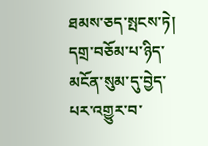ཐམས་ཅད་སྤངས་ཏེ། དགྲ་བཅོམ་པ་ཉིད་མངོན་སུམ་དུ་བྱེད་པར་འགྱུར་བ་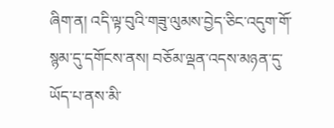ཞིག་ན། འདི་ལྟ་བུའི་གཟུ་ལུམས་བྱེད་ཅིང་འདུག་གོ་སྙམ་དུ་དགོངས་ནས། བཅོམ་ལྡན་འདས་མཉན་དུ་ཡོད་པ་ནས་མི་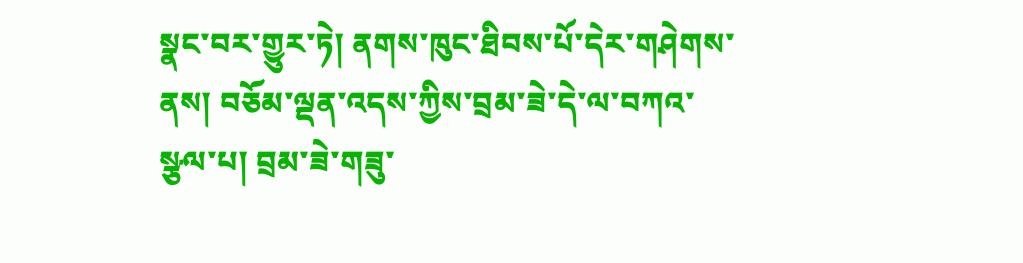སྣང་བར་གྱུར་ཏེ། ནགས་ཁུང་ཐིབས་པོ་དེར་གཤེགས་ནས། བཅོམ་ལྡན་འདས་ཀྱིས་བྲམ་ཟེ་དེ་ལ་བཀའ་སྩལ་པ། བྲམ་ཟེ་གཟུ་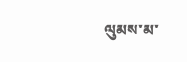ལུམས་མ་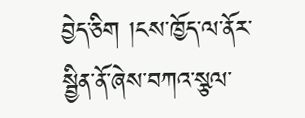བྱེད་ཅིག །ངས་ཁྱོད་ལ་ནོར་སྦྱིན་ནོ་ཞེས་བཀའ་སྩལ་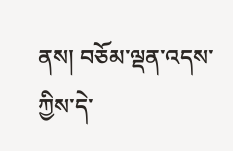ནས། བཅོམ་ལྡན་འདས་ཀྱིས་དེ་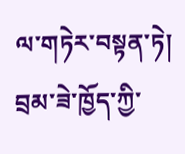ལ་གཏེར་བསྟན་ཏེ། བྲམ་ཟེ་ཁྱོད་ཀྱི་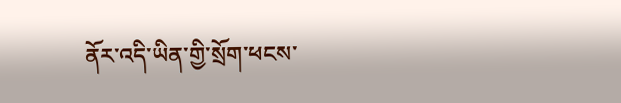ནོར་འདི་ཡིན་གྱི་སྲོག་ཕངས་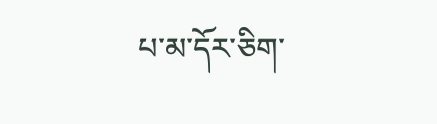པ་མ་དོར་ཅིག་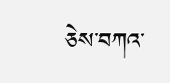ཅེས་བཀའ་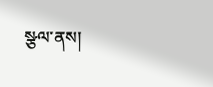སྩལ་ནས།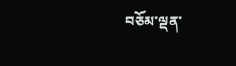བཅོམ་ལྡན་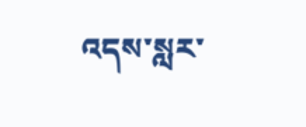འདས་སླར་